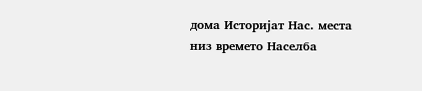дома Историјат Нас. места низ времето Населба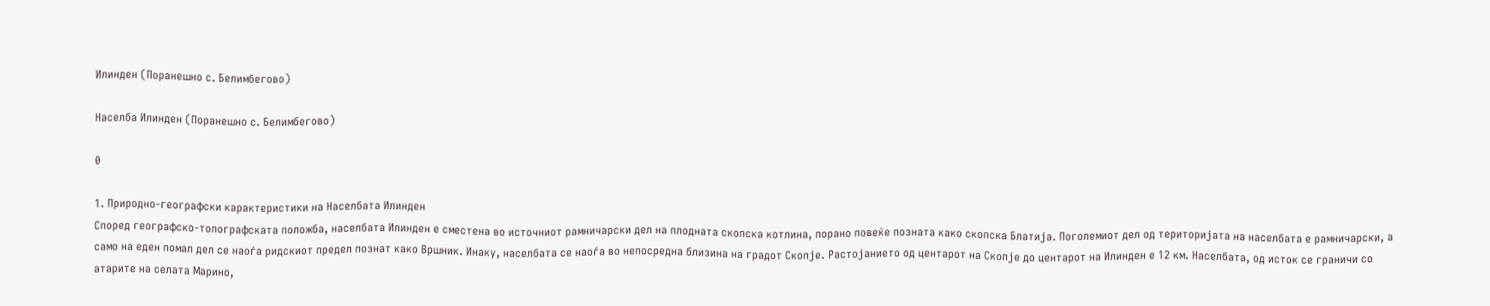Илинден (Поранешно с. Белимбегово)

Населба Илинден (Поранешно с. Белимбегово)

0

1. Природно-географски карактеристики на Населбата Илинден
Според географско-топографската положба, населбата Илинден е сместена во источниот рамничарски дел на плодната скопска котлина, порано повеќе позната како скопска Блатија. Поголемиот дел од територијата на населбата е рамничарски, а само на еден помал дел се наоѓа ридскиот предел познат како Вршник. Инаку, населбата се наоѓа во непосредна близина на градот Скопје. Растојанието од центарот на Скопје до центарот на Илинден е 12 км. Населбата, од исток се граничи со атарите на селата Марино,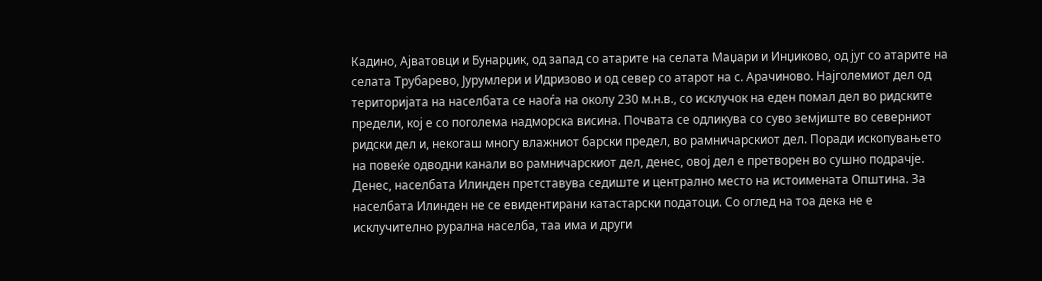Кадино, Ајватовци и Бунарџик, од запад со атарите на селата Маџари и Инџиково, од југ со атарите на селата Трубарево, Јурумлери и Идризово и од север со атарот на с. Арачиново. Најголемиот дел од територијата на населбата се наоѓа на околу 230 м.н.в., со исклучок на еден помал дел во ридските предели, кој е со поголема надморска висина. Почвата се одликува со суво земјиште во северниот ридски дел и, некогаш многу влажниот барски предел, во рамничарскиот дел. Поради ископувањето на повеќе одводни канали во рамничарскиот дел, денес, овој дел е претворен во сушно подрачје.
Денес, населбата Илинден претставува седиште и централно место на истоимената Општина. За населбата Илинден не се евидентирани катастарски податоци. Со оглед на тоа дека не е исклучително рурална населба, таа има и други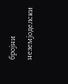бројни неземјоделски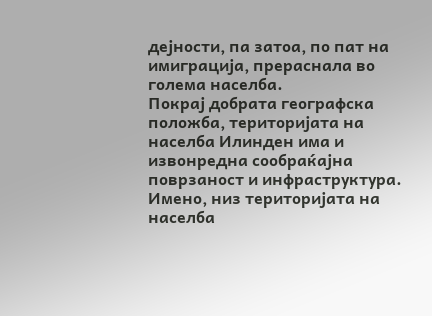дејности, па затоа, по пат на имиграција, прераснала во голема населба.
Покрај добрата географска положба, територијата на населба Илинден има и извонредна сообраќајна поврзаност и инфраструктура. Имено, низ територијата на населба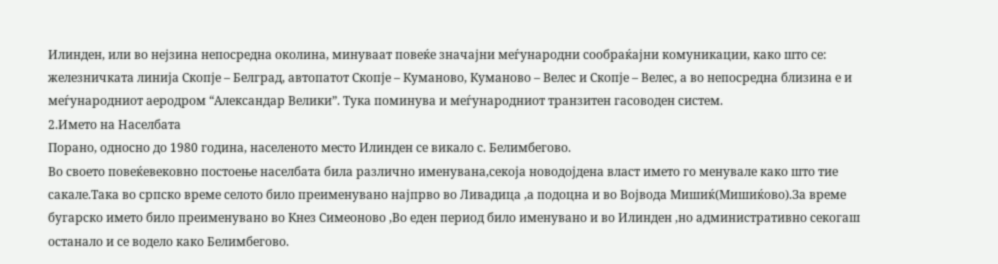Илинден, или во нејзина непосредна околина, минуваат повеќе значајни меѓународни сообраќајни комуникации, како што се: железничката линија Скопје – Белград, автопатот Скопје – Куманово, Куманово – Велес и Скопје – Велес, а во непосредна близина е и меѓународниот аеродром “Александар Велики”. Тука поминува и меѓународниот транзитен гасоводен систем.
2.Името на Населбата
Порано, односно до 1980 година, населеното место Илинден се викало с. Белимбегово.
Во своето повеќевековно постоење населбата била различно именувана,секоја новодојдена власт името го менувале како што тие сакале.Така во српско време селото било преименувано најпрво во Ливадица ,а подоцна и во Војвода Мишиќ(Мишиќово).За време бугарско името било преименувано во Кнез Симеоново ,Во еден период било именувано и во Илинден ,но административно секогаш останало и се водело како Белимбегово.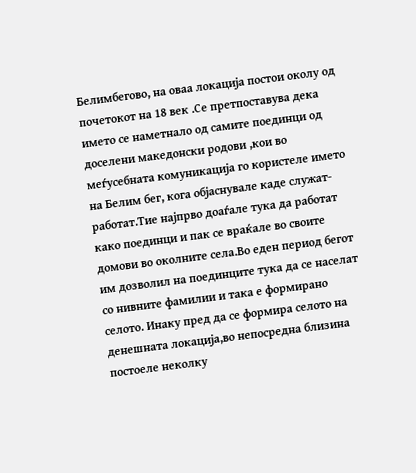Белимбегово, на оваа локација постои околу од почетокот на 18 век .Се претпоставува дека името се наметнало од самите поединци од доселени македонски родови ,кои во меѓусебната комуникација го користеле името на Белим бег, кога објаснувале каде служат-работат.Тие најпрво доаѓале тука да работат како поединци и пак се враќале во своите домови во околните села.Во еден период бегот им дозволил на поединците тука да се населат со нивните фамилии и така е формирано селото. Инаку пред да се формира селото на денешната локација,во непосредна близина постоеле неколку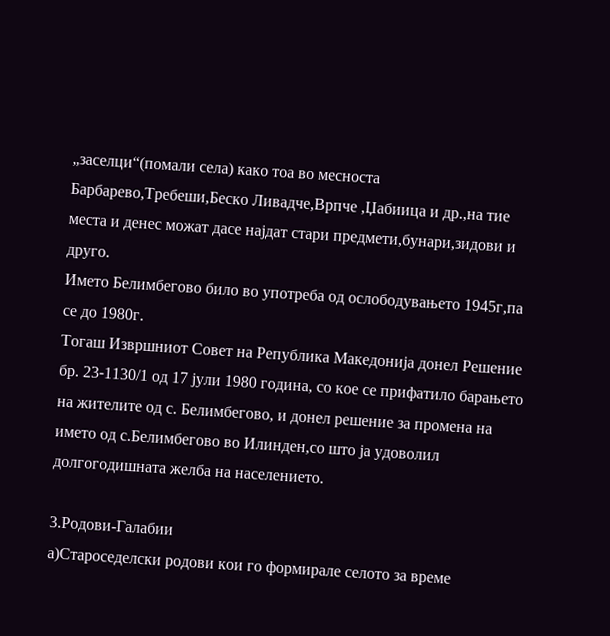„заселци“(помали села) како тоа во месноста Барбарево,Требеши,Беско Ливадче,Врпче ,Џабиица и др.,на тие места и денес можат дасе најдат стари предмети,бунари,зидови и друго.
Името Белимбегово било во употреба од ослободувањето 1945г,па се до 1980г.
Тогаш Извршниот Совет на Република Македонија донел Решение бр. 23‐1130/1 од 17 јули 1980 година, со кое се прифатило барањето на жителите од с. Белимбегово, и донел решение за промена на името од с.Белимбегово во Илинден,со што ја удоволил долгогодишната желба на населението.

3.Родови-Галабии
а)Староседелски родови кои го формирале селото за време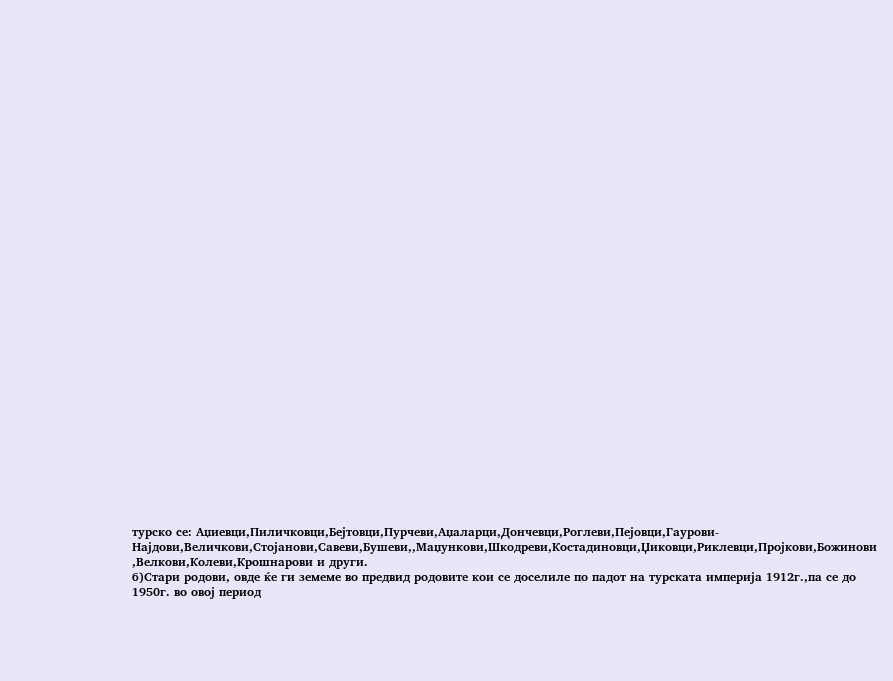турско се: Аџиевци,Пиличковци,Бејтовци,Пурчеви,Аџаларци,Дончевци,Роглеви,Пејовци,Гаурови-Најдови,Величкови,Стојанови,Савеви,Бушеви,,Маџункови,Шкодреви,Костадиновци,Џиковци,Риклевци,Пројкови,Божинови ,Велкови,Колеви,Крошнарови и други.
б)Стари родови, овде ќе ги земеме во предвид родовите кои се доселиле по падот на турската империја 1912г.,па се до 1950г. во овој период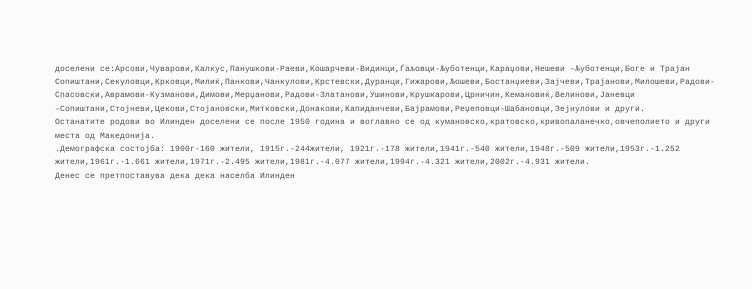доселени се:Арсови,Чуварови,Калкус,Панушкови-Раеви,Кошарчеви-Видинци,Ѓаљовци-Љуботенци,Караџови,Нешеви –Љуботенци,Боге и Трајан Сопиштани,Секуловци,Крковци,Милиќ,Панкови,Чанкулови,Крстевски,Дуранци,Гижарови,Љошеви,Бостанџиеви,Зајчеви,Трајанови,Милошеви,Радови-Спасовски,Аврамови-Кузманови,Димови,Мерџанови,Радови-Златанови,Ушинови,Крушкарови,Црничин,Кемановиќ,Велинови,Јаневци –Сопиштани,Стојневи,Цекови,Стојановски,Митковски,Донакови,Капиданчеви,Бајрамови,Реџеповци-Шабановци,Зејнулови и други.
Останатите родови во Илинден доселени се после 1950 година и воглавно се од кумановско,кратовско,кривопаланечко,овчеполието и други места од Македонија.
.Демографска состојба: 1900г-160 жители, 1915г.-244жители, 1921г.-178 жители,1941г.-540 жители,1948г.-509 жители,1953г.-1.252 жители,1961г.-1.661 жители,1971г.-2.495 жители,1981г.-4.077 жители,1994г.-4.321 жители,2002г.-4.931 жители.
Денес се претпоставува дека дека населба Илинден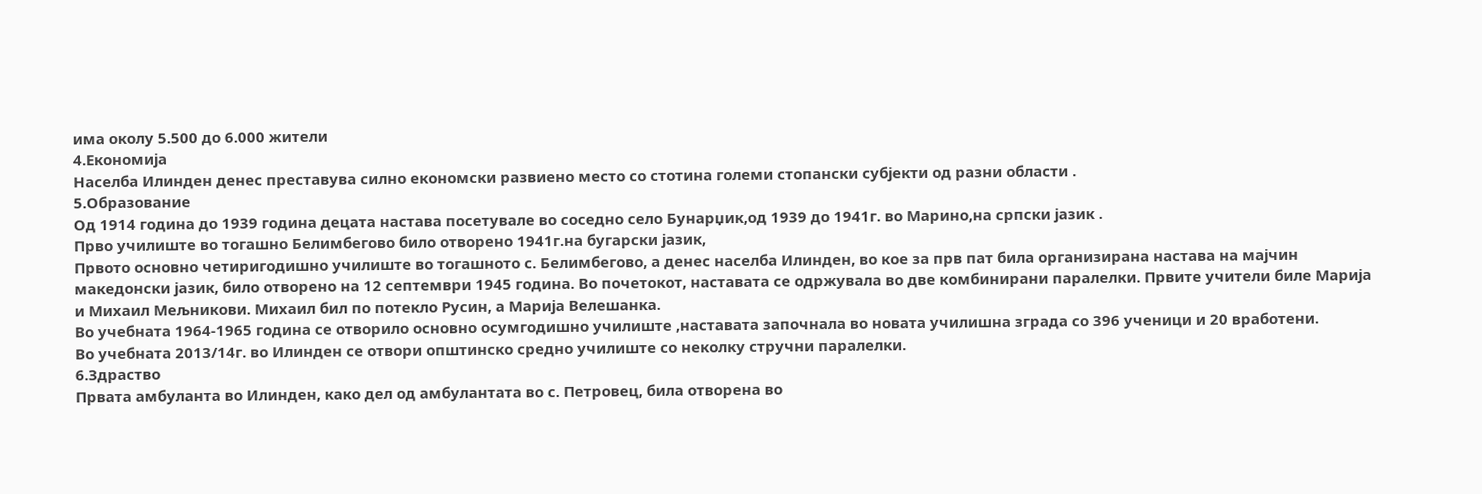има околу 5.500 до 6.000 жители
4.Економија
Населба Илинден денес преставува силно економски развиено место со стотина големи стопански субјекти од разни области .
5.Образование
Од 1914 година до 1939 година децата настава посетувале во соседно село Бунарџик,од 1939 до 1941г. во Марино,на српски јазик .
Прво училиште во тогашно Белимбегово било отворено 1941г.на бугарски јазик,
Првото основно четиригодишно училиште во тогашното с. Белимбегово, а денес населба Илинден, во кое за прв пат била организирана настава на мајчин македонски јазик, било отворено на 12 септември 1945 година. Во почетокот, наставата се одржувала во две комбинирани паралелки. Првите учители биле Марија и Михаил Мељникови. Михаил бил по потекло Русин, а Марија Велешанка.
Во учебната 1964-1965 година се отворило основно осумгодишно училиште ,наставата започнала во новата училишна зграда со 396 ученици и 20 вработени.
Во учебната 2013/14г. во Илинден се отвори општинско средно училиште со неколку стручни паралелки.
6.Здраство
Првата амбуланта во Илинден, како дел од амбулантата во с. Петровец, била отворена во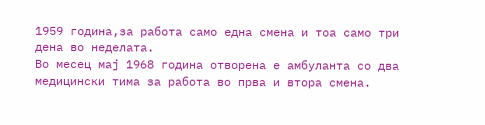1959 година,за работа само една смена и тоа само три дена во неделата.
Во месец мај 1968 година отворена е амбуланта со два медицински тима за работа во прва и втора смена.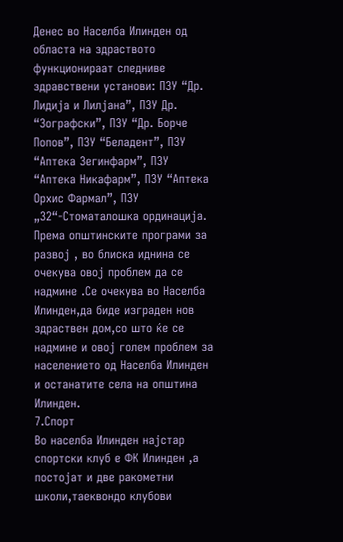Денес во Населба Илинден од областа на здраството функционираат следниве здравствени установи: ПЗУ “Др. Лидија и Лилјана”, ПЗУ Др. “Зографски”, ПЗУ “Др. Борче Попов”, ПЗУ “Беладент”, ПЗУ “Аптека Зегинфарм”, ПЗУ “Аптека Никафарм”, ПЗУ “Аптека Орхис Фармал”, ПЗУ „32“-Стоматалошка ординација. Према општинските програми за развој , во блиска иднина се очекува овој проблем да се надмине .Се очекува во Населба Илинден,да биде изграден нов здраствен дом,со што ќе се надмине и овој голем проблем за населението од Населба Илинден и останатите села на општина Илинден.
7.Спорт
Во населба Илинден најстар спортски клуб е ФK Илинден ,а постојат и две ракометни шкoли,таеквондо клубови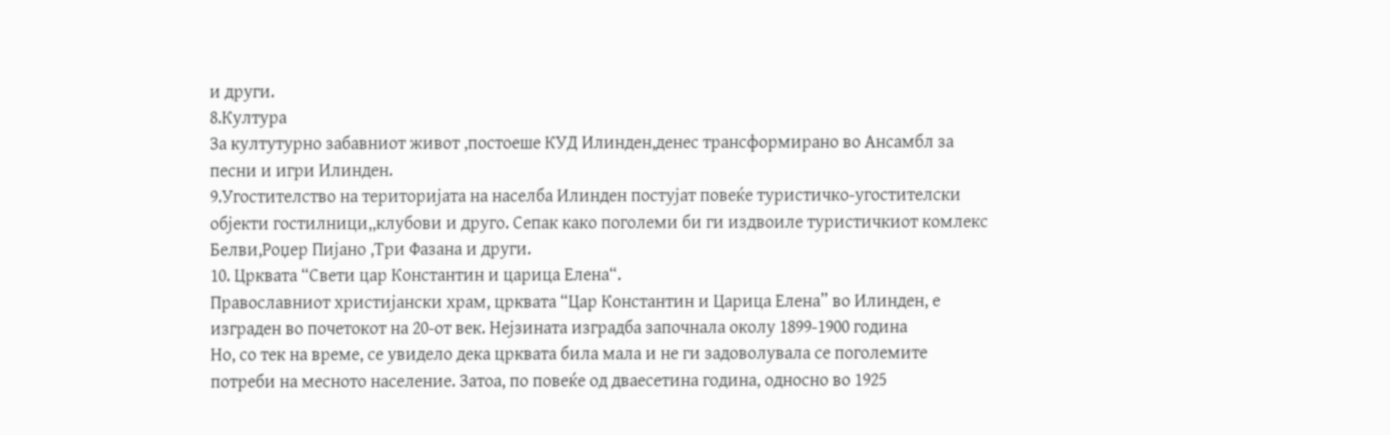и други.
8.Култура
За култутурно забавниот живот ,постоеше КУД Илинден,денес трансформирано во Ансамбл за песни и игри Илинден.
9.Угостителство на територијата на населба Илинден постујат повеќе туристичко-угостителски објекти гостилници,,клубови и друго. Сепак како поголеми би ги издвоиле туристичкиот комлекс Белви,Роџер Пијано ,Три Фазана и други.
10. Црквата “Свети цар Константин и царица Елена“.
Православниот христијански храм, црквата “Цар Константин и Царица Елена” во Илинден, е изграден во почетокот на 20-от век. Нејзината изградба започнала околу 1899-1900 година
Но, со тек на време, се увидело дека црквата била мала и не ги задоволувала се поголемите потреби на месното население. Затоа, по повеќе од дваесетина година, односно во 1925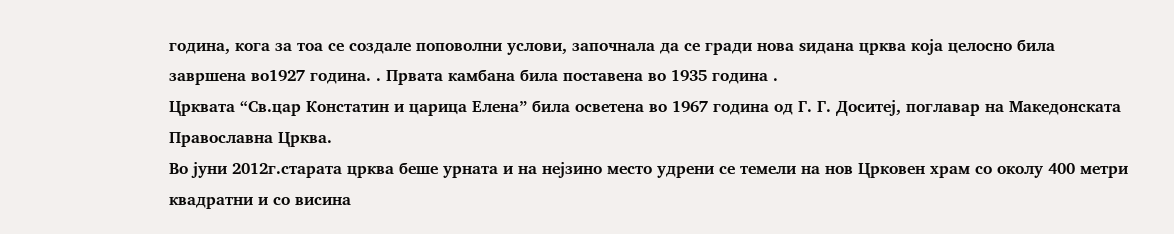година, кога за тоа се создале поповолни услови, започнала да се гради нова ѕидана црква која целосно била завршена во1927 година. . Првата камбана била поставена во 1935 година .
Црквата “Св.цар Констатин и царица Елена” била осветена во 1967 година од Г. Г. Доситеј, поглавар на Македонската Православна Црква.
Во јуни 2012г.старата црква беше урната и на нејзино место удрени се темели на нов Црковен храм со околу 400 метри квадратни и со висина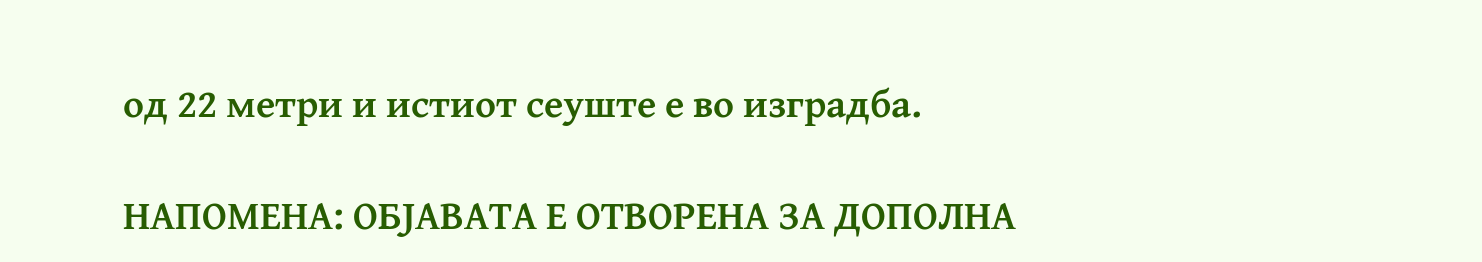од 22 метри и истиот сеуште е во изградба.

НАПОМЕНА: ОБЈАВАТА Е ОТВОРЕНА ЗА ДОПОЛНА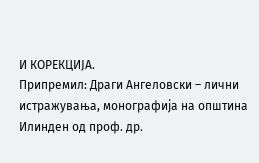И КОРЕКЦИЈА.
Припремил: Драги Ангеловски – лични истражувања, монографија на општина Илинден од проф. др.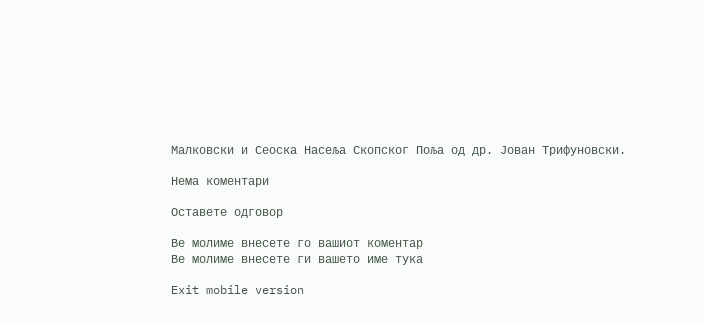Малковски и Сеоска Насеља Скопског Поља од др. Јован Трифуновски.

Нема коментари

Оставете одговор

Ве молиме внесете го вашиот коментар
Ве молиме внесете ги вашето име тука

Exit mobile version